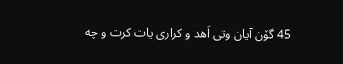45 گۆن آیان وتی اَهد و کراری یات کرت و چه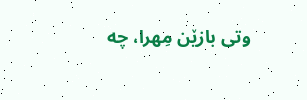وتی بازێن مِهرا، چه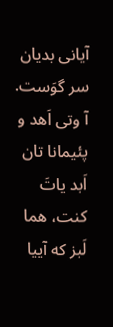آیانی بدیان سر گوَست.
آ وتی اَهد و پئیمانا تان اَبد یاتَ کنت، هما لَبز که آییا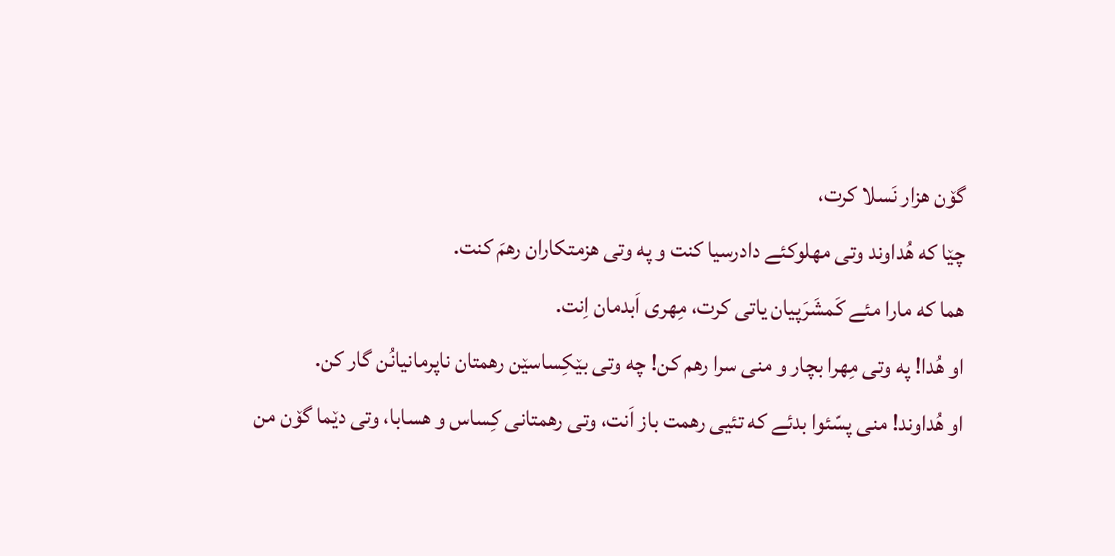گۆن هزار نَسلا کرت،
چێا که هُداوند وتی مهلوکئے دادرسیا کنت و په وتی هزمتکاران رهمَ کنت.
هما که مارا مئے کَمشَرَپیان یاتی کرت، مِهری اَبدمان اِنت.
او هُدا! په وتی مِهرا بچار و منی سرا رهم کن! چه وتی بێکِساسێن رهمتان ناپرمانیانُن گار کن.
او هُداوند! منی پسّئوا بدئے که تئیی رهمت باز اَنت، وتی رهمتانی کِساس و هسابا، وتی دێما گۆن من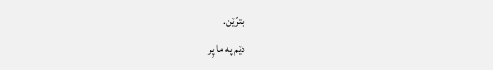بترّێن.
دێم په ما پِر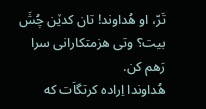تَرّ، او هُداوند! تان کدێن چُشَ بیت؟ وتی هزمتکارانی سرا رَهم کن.
هُداوندا اِراده کرتگاَت که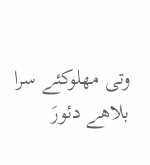وتی مهلوکئے سرا بلاهے دئورَ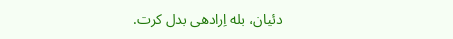دئیان، بله اِرادهی بدل کرت.